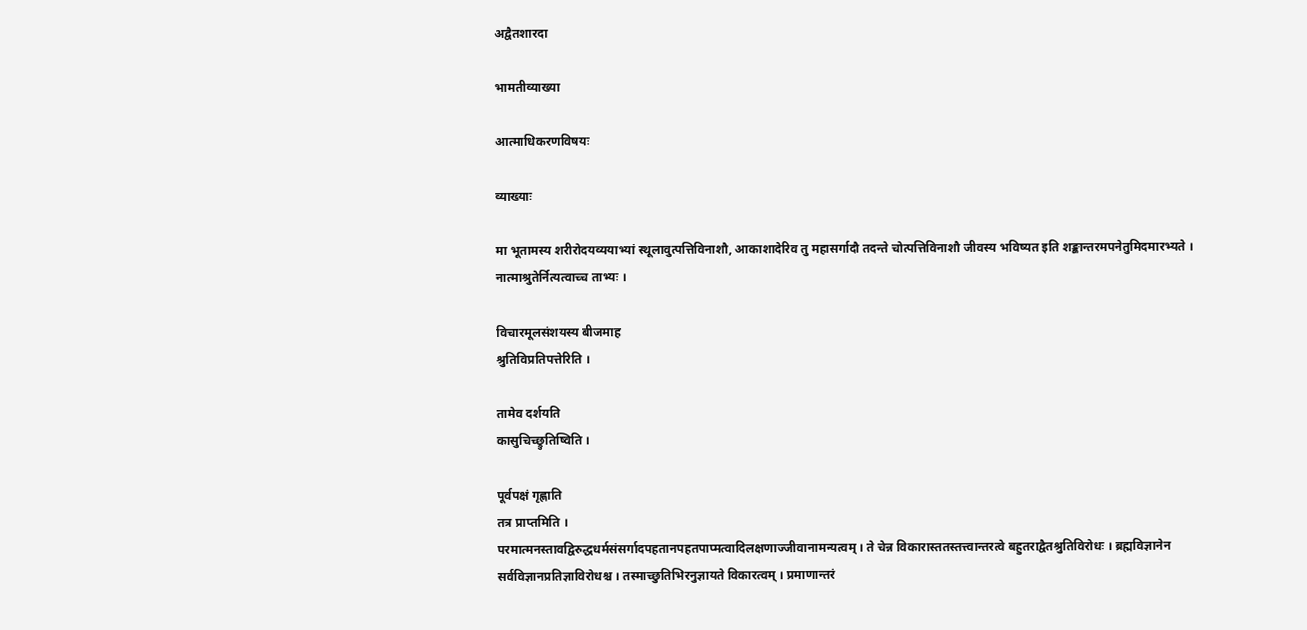अद्वैतशारदा

भामतीव्याख्या

आत्माधिकरणविषयः

व्याख्याः

मा भूतामस्य शरीरोदयव्ययाभ्यां स्थूलावुत्पत्तिविनाशौ, आकाशादेरिव तु महासर्गादौ तदन्ते चोत्पत्तिविनाशौ जीवस्य भविष्यत इति शङ्कान्तरमपनेतुमिदमारभ्यते ।
नात्माश्रुतेर्नित्यत्वाच्च ताभ्यः ।

विचारमूलसंशयस्य बीजमाह
श्रुतिविप्रतिपत्तेरिति ।

तामेव दर्शयति
कासुचिच्छ्रुतिष्विति ।

पूर्वपक्षं गृह्णाति
तत्र प्राप्तमिति ।
परमात्मनस्तावद्विरुद्धधर्मसंसर्गादपहतानपहतपाप्मत्वादिलक्षणाज्जीवानामन्यत्वम् । ते चेन्न विकारास्ततस्तत्त्वान्तरत्वे बहुतराद्वैतश्रुतिविरोधः । ब्रह्मविज्ञानेन सर्वविज्ञानप्रतिज्ञाविरोधश्च । तस्माच्छुतिभिरनुज्ञायते विकारत्वम् । प्रमाणान्तरं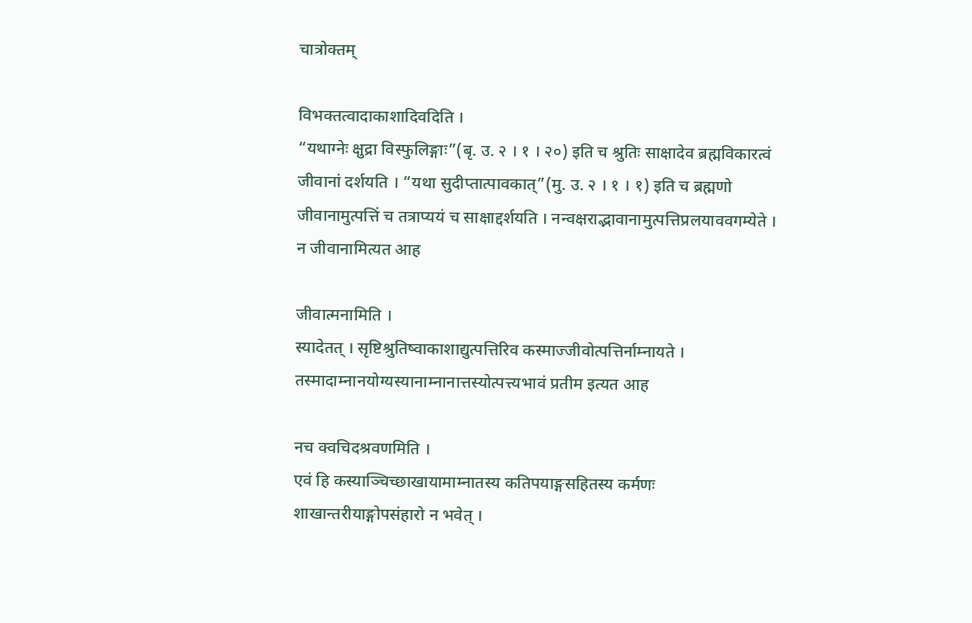चात्रोक्तम्

विभक्तत्वादाकाशादिवदिति ।
“यथाग्नेः क्षुद्रा विस्फुलिङ्गाः”(बृ. उ. २ । १ । २०) इति च श्रुतिः साक्षादेव ब्रह्मविकारत्वं जीवानां दर्शयति । “यथा सुदीप्तात्पावकात्”(मु. उ. २ । १ । १) इति च ब्रह्मणो जीवानामुत्पत्तिं च तत्राप्ययं च साक्षाद्दर्शयति । नन्वक्षराद्भावानामुत्पत्तिप्रलयाववगम्येते । न जीवानामित्यत आह

जीवात्मनामिति ।
स्यादेतत् । सृष्टिश्रुतिष्वाकाशाद्युत्पत्तिरिव कस्माज्जीवोत्पत्तिर्नाम्नायते । तस्मादाम्नानयोग्यस्यानाम्नानात्तस्योत्पत्त्यभावं प्रतीम इत्यत आह

नच क्वचिदश्रवणमिति ।
एवं हि कस्याञ्चिच्छाखायामाम्नातस्य कतिपयाङ्गसहितस्य कर्मणः शाखान्तरीयाङ्गोपसंहारो न भवेत् ।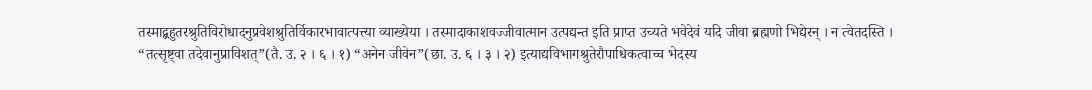तस्माद्बहुतरश्रुतिविरोधादनुप्रवेशश्रुतिर्विकारभावात्पत्त्या व्याख्येया । तस्मादाकाशवज्जीवात्मान उत्पद्यन्त इति प्राप्त उच्यते भवेदेवं यदि जीवा ब्रह्मणो भिद्येरन् । न त्वेतदस्ति । “तत्सृष्ट्वा तदेवानुप्राविशत्”(तै. उ. २ । ६ । १) “अनेन जीवेन”(छा. उ. ६ । ३ । २) इत्याद्यविभागश्रुतेरौपाधिकत्वाच्च भेदस्य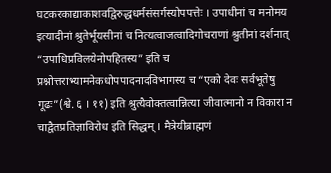घटकरकाद्याकाशवद्विरुद्धधर्मसंसर्गस्योपपत्तेः । उपाधीनां च मनोमय इत्यादीनां श्रुतेर्भूयसीनां च नित्यत्वाजत्वादिगोचराणां श्रुतीनां दर्शनात् “उपाधिप्रविलयेनोपहितस्य” इति च प्रश्नोत्तराभ्यामनेकधोपपादनादविभागस्य च “एको देवः सर्वभूतेषु गूढः”(श्वे. ६ । ११) इति श्रुत्यैवोक्तत्वान्नित्या जीवात्मानो न विकारा न चाद्वैतप्रतिज्ञाविरोध इति सिद्धम् । मैत्रेयीब्राह्मणं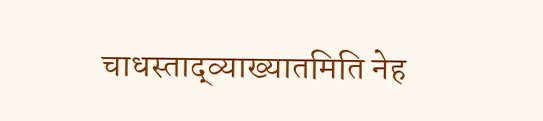चाधस्ताद्व्याख्यातमिति नेह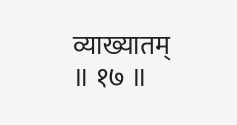व्याख्यातम् ॥ १७ ॥